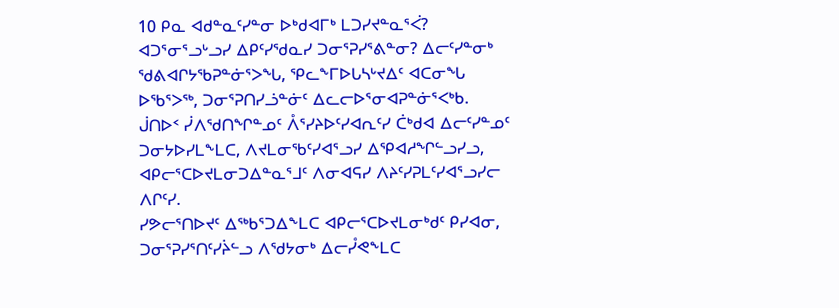10 ᑭᓇ ᐊᑯᓐᓇᑦᓯᓐᓂ ᐅᒃᑯᐊᒥᒃ ᒪᑐᓯᔪᓐᓇᕐᐹ? ᐊᑐᕐᓂᕐᓗᒡᓗᓯ ᐃᑭᑦᓯᖁᓇᓯ ᑐᓂᕐᕈᓯᕐᕕᓐᓂ? ᐃᓕᑦᓯᓐᓂᒃ ᖁᕕᐊᒋᔭᖃᕈᓐᓃᕐᐳᖓ, ᕿᓚᖕᒥᐅᒐᓴᒡᔪᐃᑦ ᐊᑕᓂᖓ ᐅᖃᕐᐳᖅ, ᑐᓂᕐᕈᑎᓯᓘᓐᓃᑦ ᐃᓚᓕᐅᕐᓂᐊᕈᓐᓃᕐᐸᒃᑲ.
ᒎᑎᐅᑉ ᓰᐱᖁᑎᖏᓐᓄᑦ ᐰᕐᓯᔨᐅᑦᓯᐊᕆᑦᓯ ᑖᒃᑯᐊ ᐃᓕᑦᓯᓐᓄᑦ ᑐᓂᔭᐅᓯᒪᖕᒪᑕ, ᐱᔪᒪᓂᖃᑦᓯᐊᕐᓗᓯ ᐃᕿᐊᓱᖏᓪᓗᓯᓗ, ᐊᑭᓕᕐᑕᐅᔪᒪᓂᑐᐃᓐᓇᕐᒧᑦ ᐱᓂᐊᕋᓯ ᐱᔨᑦᓯᕈᒪᑦᓯᐊᕐᓗᓯᓕ ᐱᒋᑦᓯ.
ᓯᕗᓕᕐᑎᐅᔪᑦ ᐃᖅᑲᕐᑐᐃᖕᒪᑕ ᐊᑭᓕᕐᑕᐅᔪᒪᓂᒃᑯᑦ ᑭᓯᐊᓂ, ᑐᓂᕐᕈᓯᕐᑎᑦᓯᔩᓪᓗ ᐱᖁᔭᓂᒃ ᐃᓕᓮᕙᖕᒪᑕ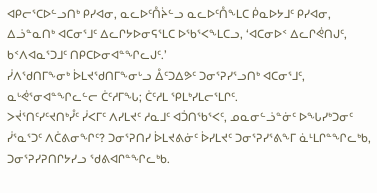ᐊᑭᓕᕐᑕᐅᓪᓗᑎᒃ ᑭᓯᐊᓂ, ᓇᓚᐅᑦᑍᔩᓪᓗ ᓇᓚᐅᑦᑍᖕᒪᑕ ᑮᓇᐅᔭᒧᑦ ᑭᓯᐊᓂ, ᐃᓘᓐᓇᑎᒃ ᐊᑕᓂᕐᒧᑦ ᐃᓚᒋᔭᐅᓂᕋᕐᒪᑕ ᐅᖃᕐᐸᖕᒪᑕᓗ, ‘ᐊᑕᓂᐅᑉ ᐃᓚᒋᕚᑎᒍᑦ, ᑲᑉᐱᐊᓇᕐᑐᒧᑦ ᑎᑭᑕᐅᓂᐊᓐᖏᓚᒍᑦ.’
ᓰᐱᖁᑎᒥᖕᓂᒃ ᐆᒪᔪᖁᑎᒥᖕᓂᒡᓗ ᐂᑦᑐᐃᕗᑦ ᑐᓂᕐᕈᓯᕐᓗᑎᒃ ᐊᑕᓂᕐᒧᑦ, ᓇᒡᕚᕐᓂᐊᓐᖏᓚᓪᓕ ᑖᑦᓱᒥᖓ; ᑖᑦᓱᒪ ᕿᒪᒃᓯᒪᓕᕐᒪᒋᑦ.
ᐳᔫᕐᑎᑦᓯᑦᔪᑎᒃᓮᑦ ᓰᐸᒥᑦ ᐱᓯᒪᔪᑦ ᓱᓇᒧᑦ ᐊᑑᑎᖃᕐᐸᑦ, ᓄᓇᓂᓪᓘᓐᓃᑦ ᐅᖓᓯᒃᑐᓂᑦ ᓰᕐᓇᕐᑐᑦ ᐱᑖᕕᓂᖏᑦ? ᑐᓂᕐᕈᑎᓯ ᐆᒪᔪᕕᓃᑦ ᐆᓯᒪᔪᑦ ᑐᓂᕐᕈᓯᕐᕕᖕᒥ ᓈᒻᒪᒋᓐᖏᓚᒃᑲ, ᑐᓂᕐᕈᓯᕈᑎᒋᔭᓯᓗ ᖁᕕᐊᒋᓐᖏᓚᒃᑲ.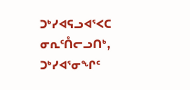ᑐᒃᓯᐊᕋᓗᐊᕐᐸᑕ ᓂᕆᑦᑍᓕᓗᑎᒃ, ᑐᒃᓯᐊᕐᓂᖏᑦ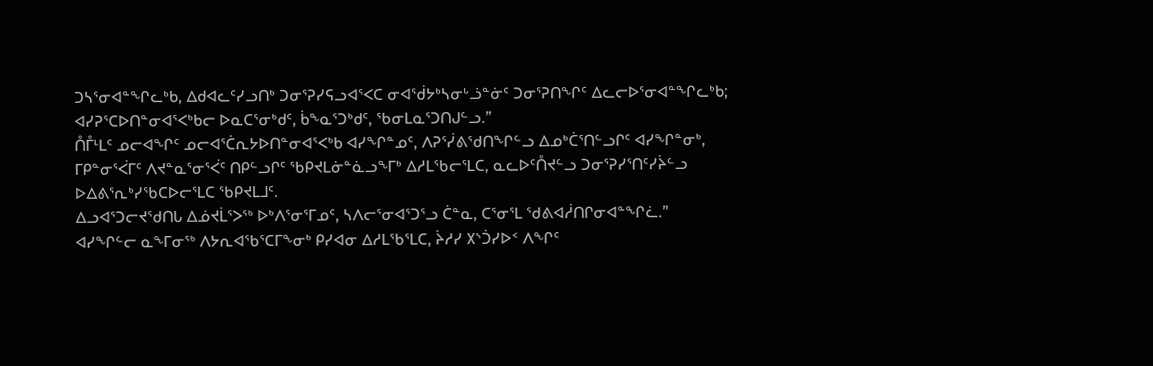ᑐᓴᕐᓂᐊᓐᖏᓚᒃᑲ, ᐃᑯᐊᓚᑦᓯᓗᑎᒃ ᑐᓂᕐᕈᓯᕋᓗᐊᕐᐸᑕ ᓂᐊᖂᔭᒃᓴᓂᒡᓘᓐᓃᑦ ᑐᓂᕐᕈᑎᖏᑦ ᐃᓚᓕᐅᕐᓂᐊᓐᖏᓚᒃᑲ; ᐊᓯᕈᕐᑕᐅᑎᓐᓂᐊᕐᐸᒃᑲᓕ ᐅᓇᑕᕐᓂᒃᑯᑦ, ᑳᖕᓇᕐᑐᒃᑯᑦ, ᖃᓂᒪᓇᕐᑐᑎᒍᓪᓗ.”
ᑍᒤᒻᒪᑦ ᓄᓕᐊᖏᑦ ᓄᓕᐊᕐᑖᕆᔭᐅᑎᓐᓂᐊᕐᐸᒃᑲ ᐊᓯᖏᓐᓄᑦ, ᐱᕈᕐᓰᕕᖁᑎᖏᓪᓗ ᐃᓄᒃᑖᕐᑎᓪᓗᒋᑦ ᐊᓯᖏᓐᓂᒃ, ᒥᑭᓐᓂᕐᐹᒥᑦ ᐱᔪᓐᓇᕐᓂᕐᐹᑦ ᑎᑭᓪᓗᒋᑦ ᖃᑭᔪᒪᓃᓐᓈᓗᖕᒥᒃ ᐃᓱᒪᖃᓕᕐᒪᑕ, ᓇᓚᐅᑦᑍᔪᓪᓗ ᑐᓂᕐᕈᓯᕐᑎᑦᓯᔩᓪᓗ ᐅᐃᕕᕐᕆᒃᓯᖃᑕᐅᓕᕐᒪᑕ ᖃᑭᔪᒪᒧᑦ.
ᐃᓗᐊᕐᑐᓕᔪᖁᑎᒐ ᐃᓅᔪᒫᕐᐳᖅ ᐅᒃᐱᕐᓂᕐᒥᓄᑦ, ᓴᐱᓕᕐᓂᐊᕐᑐᕐᓗ ᑖᓐᓇ, ᑕᕐᓂᕐᒪ ᖁᕕᐊᓲᑎᒋᓂᐊᓐᖏᓛ.”
ᐊᓯᖏᓪᓕ ᓇᖕᒥᓂᖅ ᐱᔭᕆᐊᖃᕐᑕᒥᖕᓂᒃ ᑭᓯᐊᓂ ᐃᓱᒪᖃᕐᒪᑕ, ᔩᓱᓯ ᙭ᔅᑑᓯᐅᑉ ᐱᖏᑦ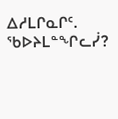ᐃᓱᒪᒋᓇᒋᑦ.
ᖃᐅᔨᒪᓐᖏᓚᓰ?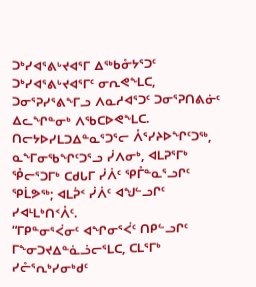ᑐᒃᓯᐊᕐᕕᒡᔪᐊᕐᒥ ᐃᖅᑲᓁᔭᕐᑐᑦ ᑐᒃᓯᐊᕐᕕᒡᔪᐊᕐᒥᑦ ᓂᕆᕙᖕᒪᑕ, ᑐᓂᕐᕈᓯᕐᕕᖕᒥᓗ ᐱᓇᓱᐊᕐᑐᑦ ᑐᓂᕐᕈᑎᕕᓃᑦ ᐃᓚᖏᓐᓂᒃ ᐱᖃᑕᐅᕙᖕᒪᑕ.
ᑎᓕᔭᐅᓯᒪᑐᐃᓐᓇᕐᑐᕐᓕ ᐰᕐᓯᔨᐅᖏᑦᑐᖅ, ᓇᖕᒥᓂᖃᖏᑦᑐᕐᓗ ᓰᐱᓂᒃ, ᐊᒪᕈᕐᒥᒃ ᕾᓕᕐᑐᒥᒃ ᑕᑯᒐᒥ ᓰᐲᑦ ᕿᒤᓐᓇᕐᓗᒋᑦ ᕿᒫᕗᖅ; ᐊᒪᕉᑉ ᓰᐲᑦ ᐊᖑᓪᓗᒋᑦ ᓯᐊᒻᒪᒃᑎᑉᐰᑦ.
“ᒥᑭᓐᓂᕐᐹᓂᑦ ᐊᖏᓂᕐᐹᑦ ᑎᑭᓪᓗᒋᑦ ᒥᖕᓂᑐᔪᐃᓐᓈᓘᓕᕐᒪᑕ, ᑕᒪᕐᒥᒃ ᓯᓔᕐᕆᒃᓯᓂᒃᑯᑦ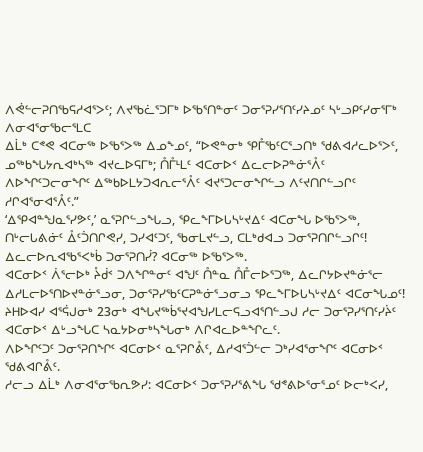ᐱᕚᓪᓕᕈᑎᖃᕋᓱᐊᕐᐳᑦ; ᐱᔪᖃᓛᕐᑐᒥᒃ ᐅᖃᕐᑎᓐᓂᑦ ᑐᓂᕐᕈᓯᕐᑎᑦᓯᔨᓄᑦ ᓴᒡᓗᑭᑦᓯᓂᕐᒥᒃ ᐱᓂᐊᕐᓂᖃᓕᕐᒪᑕ
ᐃᒫᒃ ᑕᕝᕙ ᐊᑕᓂᖅ ᐅᖃᕐᐳᖅ ᐃᓄᖕᓄᑦ, “ᐅᕙᓐᓂᒃ ᕿᒤᖃᑦᑕᕐᓗᑎᒃ ᖁᕕᐊᓱᓚᐅᕐᐳᑦ, ᓄᖅᑲᖓᔭᕆᐊᒃᓴᖅ ᐊᔪᓚᐅᕋᒥᒃ; ᑍᒤᒻᒪᑦ ᐊᑕᓂᐅᑉ ᐃᓚᓕᐅᕈᓐᓃᕐᐰᑦ ᐱᐅᖏᑦᑐᓕᓂᖏᑦ ᐃᖅᑲᐅᒪᔭᑐᐊᕆᓕᕐᐰᑦ ᐊᔪᕐᑐᓕᓂᖏᓪᓗ ᐱᑦᔪᑎᒋᓪᓗᒋᑦ ᓱᒋᐊᕐᓂᐊᕐᐰᑦ.”
‘ᐃᕿᐊᓐᖑᓇᕐᓯᕗᑦ,’ ᓇᕐᕈᒋᓪᓗᖓᓗ, ᕿᓚᖕᒥᐅᒐᓴᒡᔪᐃᑦ ᐊᑕᓂᖓ ᐅᖃᕐᐳᖅ, ᑎᒡᓕᒐᕕᓃᑦ ᐂᑦᑑᑎᒋᕙᓯ, ᑐᓯᐊᑦᑐᑦ, ᖃᓂᒪᔪᓪᓗ, ᑕᒪᒃᑯᐊᓗ ᑐᓂᕐᕈᑎᒋᓪᓗᒋᑦ! ᐃᓚᓕᐅᕆᐊᖃᕐᐸᒃᑳ ᑐᓂᕐᕈᑎᓰ? ᐊᑕᓂᖅ ᐅᖃᕐᐳᖅ.
ᐊᑕᓂᐅᑉ ᐲᕐᓕᐅᒃ ᔧᑰᑉ ᑐᐱᖏᓐᓂᑦ ᐊᖑᑦ ᑍᓐᓇ ᑍᒤᓕᐅᕐᑐᖅ, ᐃᓚᒋᔭᐅᔪᓐᓃᕐᓕ ᐃᓱᒪᓕᐅᕐᑎᐅᔪᓐᓃᕐᓗᓂ, ᑐᓂᕐᕈᓯᖃᑦᑕᕈᓐᓃᕐᓗᓂᓗ ᕿᓚᖕᒥᐅᒐᓴᒡᔪᐃᑦ ᐊᑕᓂᖓᓄᑦ!
ᔨᕼᐅᐊᓯ ᐊᕐᕌᒍᓂᒃ 23ᓂᒃ ᐊᖓᔪᖅᑳᕐᔪᐊᖑᓯᒪᓕᕋᓗᐊᕐᑎᓪᓗᒍ ᓱᓕ ᑐᓂᕐᕈᓯᕐᑎᑦᓯᔩᑦ ᐊᑕᓂᐅᑉ ᐃᒡᓗᖓᑕ ᓴᓇᔭᐅᓂᒃᓴᖓᓂᒃ ᐱᒋᐊᓚᐅᓐᖏᓚᑦ.
ᐱᐅᖏᑦᑐᑦ ᑐᓂᕐᕈᑎᖏᑦ ᐊᑕᓂᐅᑉ ᓇᕐᕈᒋᕔᑦ, ᐃᓱᐊᕐᑑᓪᓕ ᑐᒃᓯᐊᕐᓂᖏᑦ ᐊᑕᓂᐅᑉ ᖁᕕᐊᒋᕔᑦ.
ᓱᓕᓗ ᐃᒫᒃ ᐱᓂᐊᕐᓂᖃᕆᕗᓯ: ᐊᑕᓂᐅᑉ ᑐᓂᕐᕈᓯᕐᕕᖓ ᖁᕝᕕᐅᕐᓂᕐᓄᑦ ᐅᓕᒃᐸᓯ,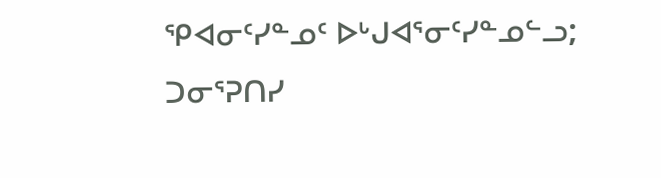ᕿᐊᓂᑦᓯᓐᓄᑦ ᐅᒡᒍᐊᕐᓂᑦᓯᓐᓄᓪᓗ; ᑐᓂᕐᕈᑎᓯ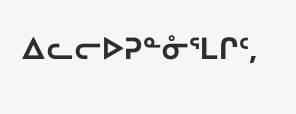ᐃᓚᓕᐅᕈᓐᓁᕐᒪᒋᑦ,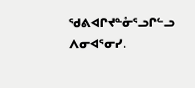ᖁᕕᐊᒋᔪᓐᓁᕐᓗᒋᓪᓗ ᐱᓂᐊᕐᓂᓯ.